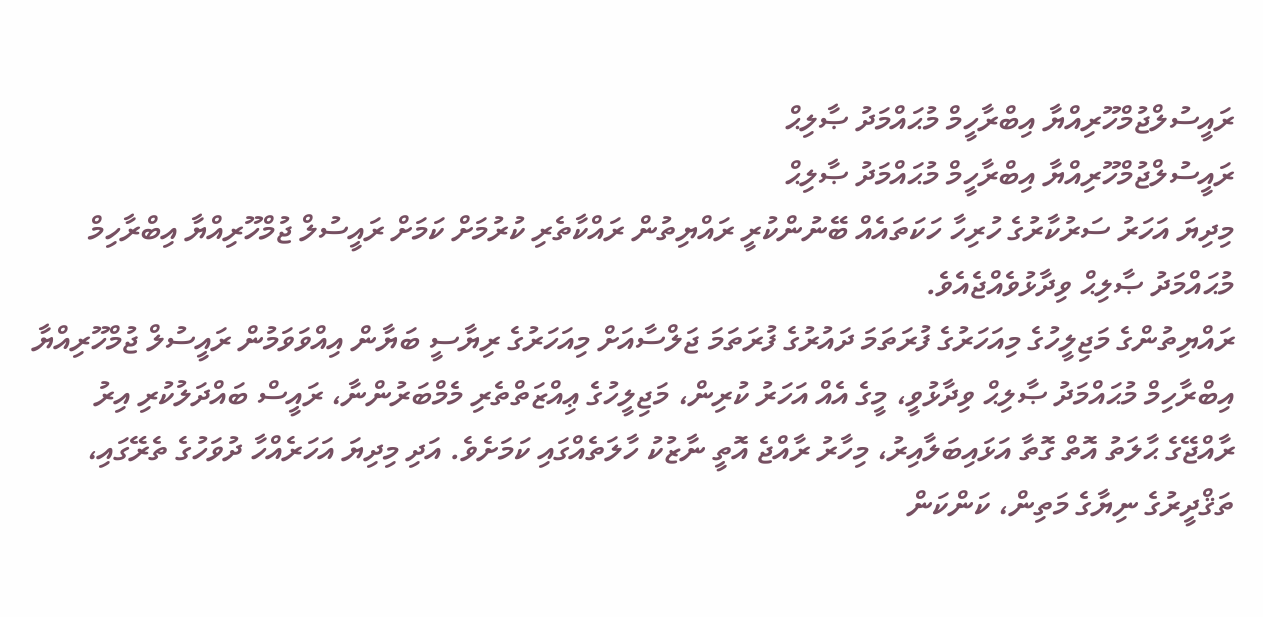ރައީސުލްޖުމްހޫރިއްޔާ އިބްރާހީމް މުޙައްމަދު ޞާލިޙް
ރައީސުލްޖުމްހޫރިއްޔާ އިބްރާހީމް މުޙައްމަދު ޞާލިޙް
މިދިޔަ އަހަރު ސަރުކާރުގެ ހުރިހާ ހަކަތައެއް ބޭނުންކުރީ ރައްޔިތުން ރައްކާތެރި ކުރުމަށް ކަމަށް ރައީސުލް ޖުމްހޫރިއްޔާ އިބްރާހިމް މުޙައްމަދު ޞާލިޙް ވިދާޅުވެއްޖެއެވެ.
ރައްޔިތުންގެ މަޖިލީހުގެ މިއަހަރުގެ ފުރަތަމަ ދައުރުގެ ފުރަތަމަ ޖަލްސާއަށް މިއަހަރުގެ ރިޔާސީ ބަޔާން އިއްވަވަމުން ރައީސުލް ޖުމްހޫރިއްޔާ އިބްރާހިމް މުޙައްމަދު ޞާލިޙް ވިދާޅުވީ، މީގެ އެއް އަހަރު ކުރިން، މަޖިލީހުގެ ޢިއްޒަތްތެރި މެމްބަރުންނާ، ރައީސް ބައްދަލުކުރި އިރު ރާއްޖޭގެ ޙާލަތު އޮތް ގޮތާ އަޅައިބަލާއިރު، މިހާރު ރާއްޖެ އޮތީ ނާޒުކު ހާލަތެއްގައި ކަމަށެވެ. އަދި މިދިޔަ އަހަރެއްހާ ދުވަހުގެ ތެރޭގައި، ތަޤްދީރުގެ ނިޔާގެ މަތިން، ކަންކަން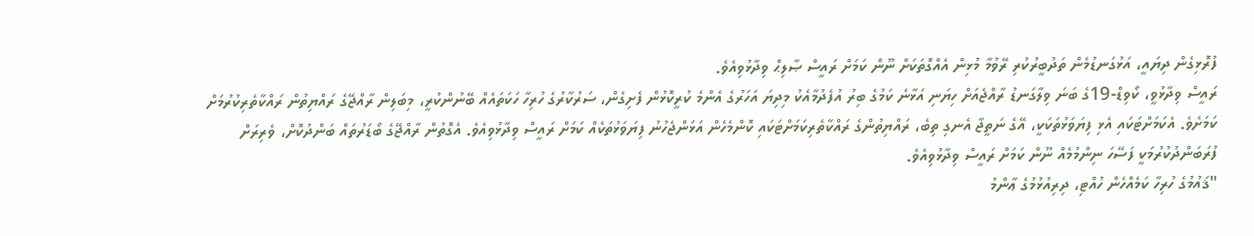ފުރޮޅިގެން ދިޔައީ، އަޅުގަނޑުމެން ތަދުބީރުކުރި ރޭވުމާ މުޅިން އެއްގޮތަކަށް ނޫން ކަމަށް ރައީސް ޞާލިޙް ވިދާޅުވިއެވެ.
ރައީސް ވިދާޅުވީ، ކޯވިޑް-19ގެ ބަނަ ވިލާގަނޑު ރާއްޖެއަށް ހިޔަނި އަޅާނެ ކަމުގެ ބިރު އުފެދުމާއެކު މިދިޔަ އަހަރުގެ އެންމެ ކުރީކޮޅުން ފެށިގެން، ސަރުކާރުގެ ހުރިހާ ހަކަތައެއް ބޭނުންކުރީ، މިބަލިން ރާއްޖޭގެ ރައްޔިތުން ރައްކާތެރިކުރުމަށް ކަމަށެވެ. އެކަމަށްޓަކައި އެޅި ފިޔަވަޅުތަކަކީ، އޭގެ ނަތީޖާ އެނގި ތިބެ، ރައްޔިތުންގެ ރައްކާތެރިކަމަށްޓަކައި ކޮންމެހެން އަޅަންޖެހުނު ފިޔަވަޅުތަކެއް ކަމަށް ރައީސް ވިދާޅުވިއެވެ. އެގޮތުން ރާއްޖޭގެ ބޯޑަރުތައް ބަންދުކޮށް، ވެރިރަށް ފުރަބަންދުކުރުމަކީ ފަސޭހަ ނިންމުމެއް ނޫން ކަމަށް ރައީސް ވިދާޅުވިއެވެ.
"ޤައުމުގެ ހުރިހާ ކަމެއްހެން ހުއްޓި، ދިރިއުޅުމުގެ ޢާންމު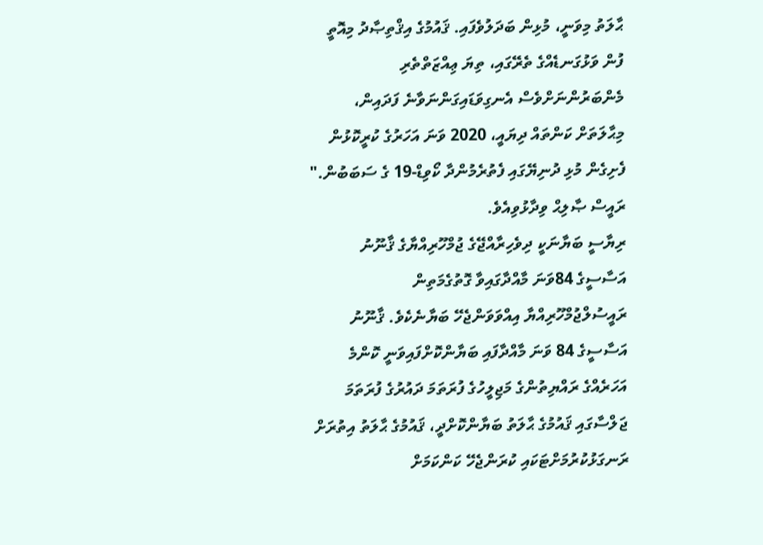ޙާލަތު މިވަނީ، މުޅިން ބަދަލުވެފައި. ޤައުމުގެ އިޤްތިޞާދު މިއޮތީ ފުން ވަޅުގަނޑެއްގެ ތެރޭގައި، ތިޔަ ޢިއްޒަތްތެރި މެންބަރުންނަށްވެސް އެނގިވަޑައިގަންނަވާނެ ފަދައިން، މިޙާލަތަށް ކަންތައް ދިޔައީ، 2020 ވަނަ އަހަރުގެ ކުރީކޮޅުން ފެށިގެން މުޅި ދުނިޔޭގައި ފެތުރެމުންދާ ކޯވިޑް-19 ގެ ސަބަބުން." ރައީސް ޞާލިޙް ވިދާޅުވިއެވެ.
ރިޔާސީ ބަޔާނަކީ ދިވެހިރާއްޖޭގެ ޖުމްހޫރިއްޔާގެ ޤާނޫނު އަސާސީގެ 84ވަނަ މާއްދާގައިވާ ގޮތުގެމަތިން ރައީސުލްޖުމްހޫރިއްޔާ އިއްވަވަންޖެހޭ ބަޔާނެކެވެ. ޤާނޫނު އަސާސީގެ 84 ވަނަ މާއްދާފައި ބަޔާންކޮށްފައިވަނީ ކޮންމެ އަހަރެއްގެ ރައްޔިތުންގެ މަޖިލީހުގެ ފުރަތަމަ ދައުރުގެ ފުރަތަމަ ޖަލްސާގައި ޤައުމުގެ ޙާލަތު ބަޔާންކޮށްދީ، ޤައުމުގެ ޙާލަތު އިތުރަށް ރަނގަޅުކުރުމަށްޓަކައި ކުރަންޖެހޭ ކަންކަމަށް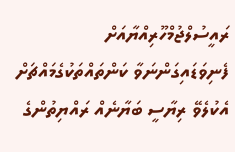ރައީސުލްޖުމްހޫރިއްޔާއަށް ފެނިވަޑައިގަންނަވާ ކަންތައްތަކުގެމައްޗަށް އެކުލެވޭ ރިޔާސީ ބަޔާނެއް ރައްޔިތުންގެ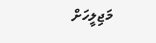މަޖިލީހަށް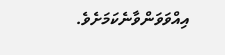އިއްވަވަންވާނެކަމަށެވެ.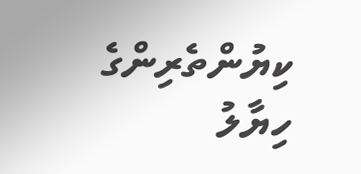ކިޔުންތެރިންގެ ހިޔާލު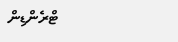ޓްރެންޑިން